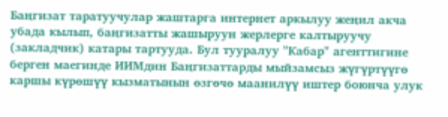Баңгизат таратуучулар жаштарга интернет аркылуу жеңил акча убада кылып, баңгизатты жашыруун жерлерге калтыруучу (закладчик) катары тартууда. Бул тууралуу "Кабар" агенттигине берген маегинде ИИМдин Баңгизаттарды мыйзамсыз жүгүртүүгө каршы күрөшүү кызматынын өзгөчө маанилүү иштер боюнча улук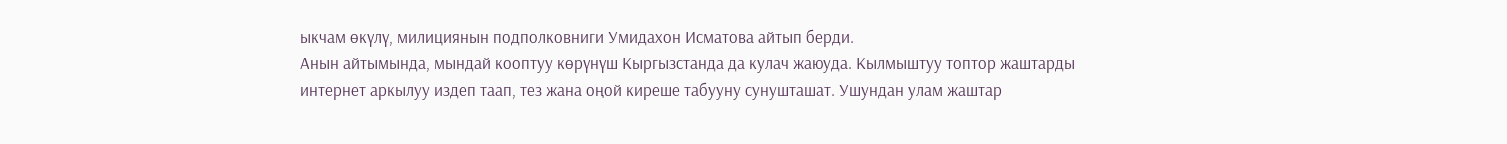ыкчам өкүлү, милициянын подполковниги Умидахон Исматова айтып берди.
Анын айтымында, мындай кооптуу көрүнүш Кыргызстанда да кулач жаюуда. Кылмыштуу топтор жаштарды интернет аркылуу издеп таап, тез жана оңой киреше табууну сунушташат. Ушундан улам жаштар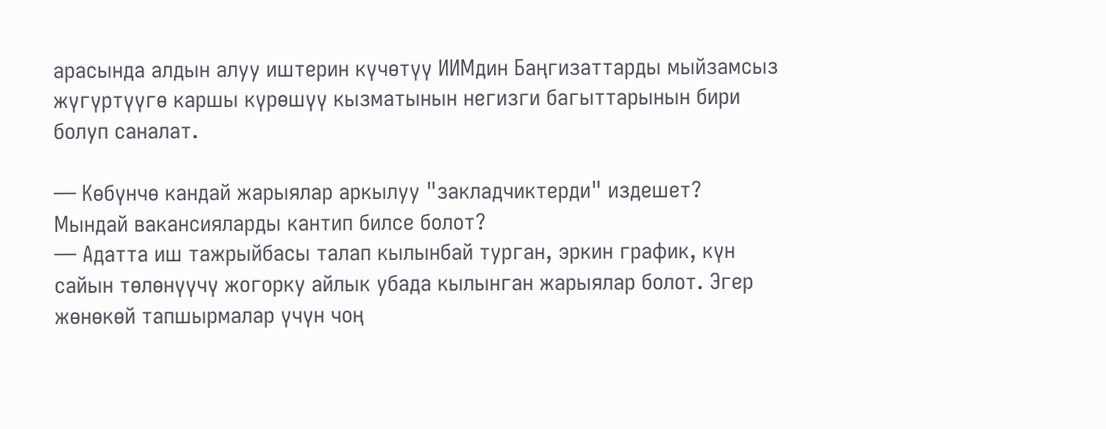арасында алдын алуу иштерин күчөтүү ИИМдин Баңгизаттарды мыйзамсыз жүгүртүүгө каршы күрөшүү кызматынын негизги багыттарынын бири болуп саналат.

— Көбүнчө кандай жарыялар аркылуу "закладчиктерди" издешет? Мындай вакансияларды кантип билсе болот?
— Адатта иш тажрыйбасы талап кылынбай турган, эркин график, күн сайын төлөнүүчү жогорку айлык убада кылынган жарыялар болот. Эгер жөнөкөй тапшырмалар үчүн чоң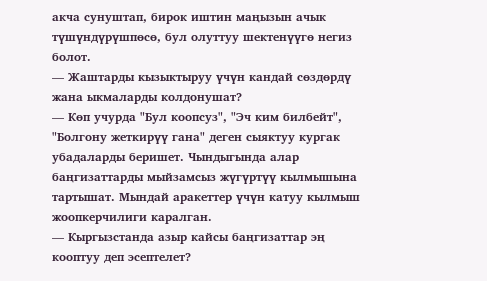акча сунуштап, бирок иштин маңызын ачык түшүндүрүшпөсө, бул олуттуу шектенүүгө негиз болот.
— Жаштарды кызыктыруу үчүн кандай сөздөрдү жана ыкмаларды колдонушат?
— Көп учурда "Бул коопсуз", "Эч ким билбейт", "Болгону жеткирүү гана" деген сыяктуу кургак убадаларды беришет. Чындыгында алар баңгизаттарды мыйзамсыз жүгүртүү кылмышына тартышат. Мындай аракеттер үчүн катуу кылмыш жоопкерчилиги каралган.
— Кыргызстанда азыр кайсы баңгизаттар эң кооптуу деп эсептелет?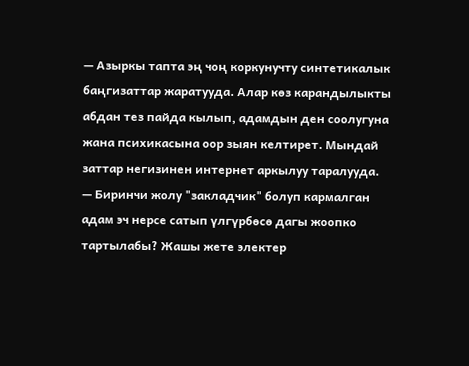— Азыркы тапта эң чоң коркунучту синтетикалык баңгизаттар жаратууда. Алар көз карандылыкты абдан тез пайда кылып, адамдын ден соолугуна жана психикасына оор зыян келтирет. Мындай заттар негизинен интернет аркылуу таралууда.
— Биринчи жолу "закладчик" болуп кармалган адам эч нерсе сатып үлгүрбөсө дагы жоопко тартылабы? Жашы жете электер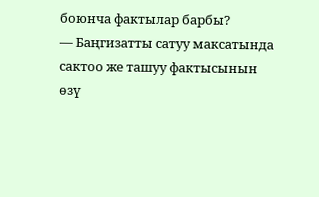боюнча фактылар барбы?
— Баңгизатты сатуу максатында сактоо же ташуу фактысынын өзү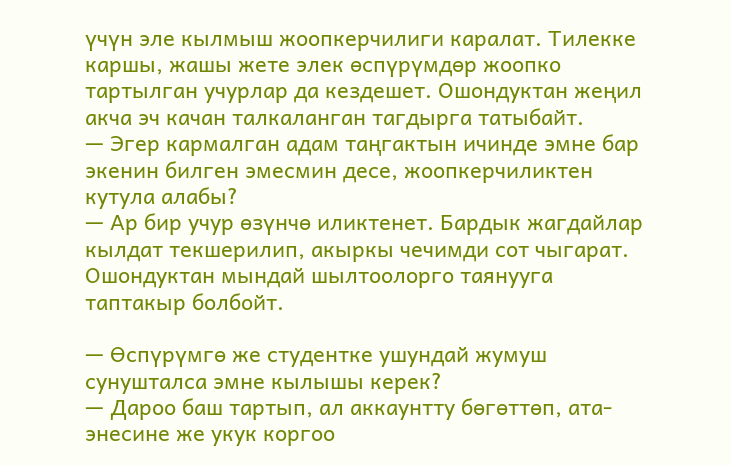үчүн эле кылмыш жоопкерчилиги каралат. Тилекке каршы, жашы жете элек өспүрүмдөр жоопко тартылган учурлар да кездешет. Ошондуктан жеңил акча эч качан талкаланган тагдырга татыбайт.
— Эгер кармалган адам таңгактын ичинде эмне бар экенин билген эмесмин десе, жоопкерчиликтен кутула алабы?
— Ар бир учур өзүнчө иликтенет. Бардык жагдайлар кылдат текшерилип, акыркы чечимди сот чыгарат. Ошондуктан мындай шылтоолорго таянууга таптакыр болбойт.

— Өспүрүмгө же студентке ушундай жумуш сунушталса эмне кылышы керек?
— Дароо баш тартып, ал аккаунтту бөгөттөп, ата-энесине же укук коргоо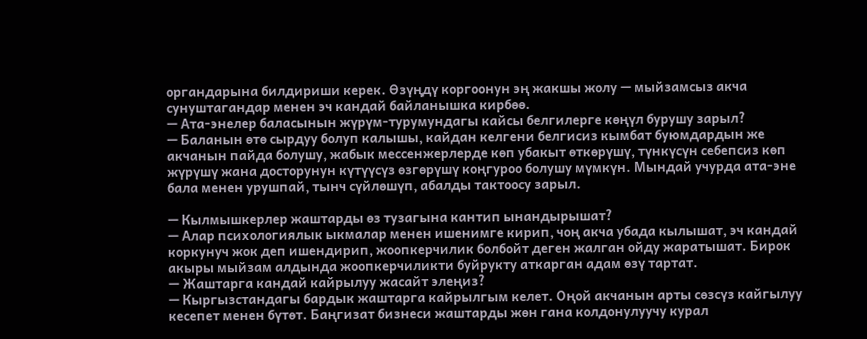органдарына билдириши керек. Өзүңдү коргоонун эң жакшы жолу — мыйзамсыз акча сунуштагандар менен эч кандай байланышка кирбөө.
— Ата-энелер баласынын жүрүм-турумундагы кайсы белгилерге көңүл бурушу зарыл?
— Баланын өтө сырдуу болуп калышы, кайдан келгени белгисиз кымбат буюмдардын же акчанын пайда болушу, жабык мессенжерлерде көп убакыт өткөрүшү, түнкүсүн себепсиз көп жүрүшү жана досторунун күтүүсүз өзгөрүшү коңгуроо болушу мүмкүн. Мындай учурда ата-эне бала менен урушпай, тынч сүйлөшүп, абалды тактоосу зарыл.

— Кылмышкерлер жаштарды өз тузагына кантип ынандырышат?
— Алар психологиялык ыкмалар менен ишенимге кирип, чоң акча убада кылышат, эч кандай коркунуч жок деп ишендирип, жоопкерчилик болбойт деген жалган ойду жаратышат. Бирок акыры мыйзам алдында жоопкерчиликти буйрукту аткарган адам өзү тартат.
— Жаштарга кандай кайрылуу жасайт элеңиз?
— Кыргызстандагы бардык жаштарга кайрылгым келет. Оңой акчанын арты сөзсүз кайгылуу кесепет менен бүтөт. Баңгизат бизнеси жаштарды жөн гана колдонулуучу курал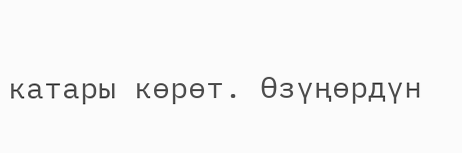катары көрөт. Өзүңөрдүн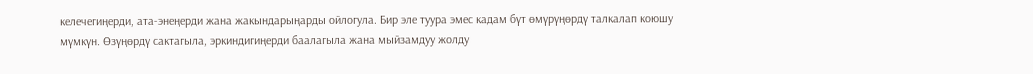келечегиңерди, ата-энеңерди жана жакындарыңарды ойлогула. Бир эле туура эмес кадам бүт өмүрүңөрдү талкалап коюшу мүмкүн. Өзүңөрдү сактагыла, эркиндигиңерди баалагыла жана мыйзамдуу жолду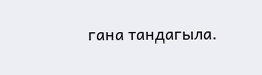гана тандагыла.